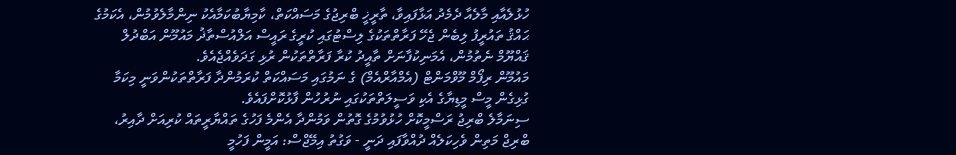ހުޅުލެއާއި މާލެއާ ދެމެދު އަޅާފައިވާ، ތާރީޚީ ބްރިޖުގެ މަސައްކަތް، ކާމިޔާބުކަމާއެކު ނިންމާލެވުމުން، އެކަމުގެ ޙައްޤު ތައުރީފު ލިބެން ޖެހޭ ފަރާތްތަކުގެ ލިސްޓުގައި ކުރީގެ ރައީސް އަލްއުސްތާޛު މައުމޫން އަބްދުލް ޤައްޔޫމް ނެތުމުން، އެމަނިކުފާނަށް ތާއީދު ކުރާ ފަރާތްތަކުން ރުޅި ގަދަވެއްޖެއެވެ.
މައުމޫން ރިފޯމް މޫވްމަންޓް (އެމްއާރްއެމް) ގެ ނަމުގައި މަސައްކަތް ކުރަމުންދާ ފަރާތްތަކުންވަނީ މިކަމާ ގުޅިގެން މީސް މީޑިޔާގެ އެކި ވަސީލަތްތަކުގައި ނުރުހުން ފާޅުކޮށްފައެވެ.
ސިނަމާލެ ބްރިޖު ރަސްމީކޮށް ހުޅުވުމުގެ ގޮތުން ވަމުންދާ އެންމެ ފަހުގެ ތައްޔާރީތައް ކުރިއަށް ދާއިރު، ބްރިޖް މަތިން ވެހިކަލެއް ދުއްވާފައި ދަނީ - ވަގުތު އިމޭޖްސް: އަމީން ފަހުމީ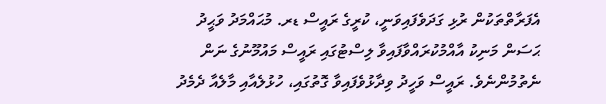އެފަރާތްތަކުން ރުޅި ގަދަވެފައިވަނީ، ކުރީގެ ރައީސް ޑރ. މުޙައްމަދު ވަޙީދު ޙަސަން މަނިކު އާއްމުކުރައްވާފައިވާ ލިސްޓުގައި ރައީސް މައުމޫނުގެ ނަން ނެތުމުންނެވެ. ރައީސް ވަހީދު ވިދާޅުވެފައިވާ ގޮތުގައި، ހުޅުލެއާއި މާލެއާ ދެމެދު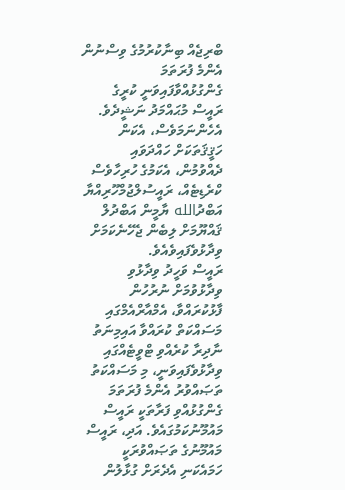ބްރިޖެއް ބިނާކުރުމުގެ ވިސްނުން އެންމެ ފުރަތަމަ ގެންގުޅުއްވާފައިވަނީ ކުރީގެ ރައީސް މުޙައްމަދު ނަޝީދެވެ. އެހެންނަމަވެސް، އެކަން ހަޤީޤަތަކަށް ހައްދަވައި ދެއްވުމުން، އެކަމުގެ ހުރިހާވެސް ކްރެޑިޓެއް، ރައީސުލްޖުމްހޫރިއްޔާ އަބްދުالله ޔާމީން އަބްދުލް ޤައްޔޫމަށް ލިބެން ޖެހޭނެކަމަށް ވިދާޅުވެފައިވެއެވެ.
ރައީސް ވަހީދު ވިދާޅުވި ވިދާޅުވުމަށް ނުރުހުން ފާޅުކުރައްވާ، އެމްއާރްއެމްގައި މަސައްކަތް ކުރައްވާ އައިމިނަތު ނާދިރާ ކުރެއްވި ޓްވީޓެއްގައި ވިދާޅުވެފައިވަނީ، މި މަސައްކަތު ތަޞައްވުރު އެންމެ ފުރަތަމަ ގެންގުޅުއްވި ފަރާތަކީ ރައީސް މައުމޫނުކަމުގައެވެ. އަދި، ރައީސް މައުމޫނުގެ ތަޞައްވުރަކީ ހަމައެކަނި އެދެރަށް ގުޅާލުން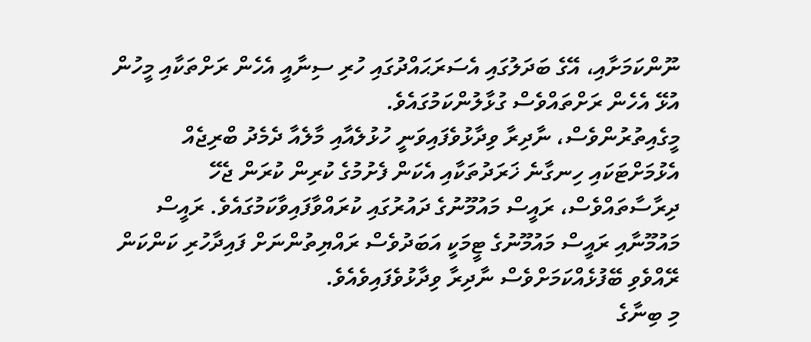ނޫންކަމަށާއި، އޭގެ ބަދަލުގައި އެސަރަޙައްދުގައި ހުރި ސިނާއީ އެހެން ރަށްތަކާއި މީހުން އުޅޭ އެހެން ރަށްތައްވެސް ގުޅާލުންކަމުގައެވެ.
މީގެއިތުރުންވެސް، ނާދިރާ ވިދާޅުވެފައިވަނީ ހުޅުލެއާއި މާލެއާ ދެމެދު ބްރިޖެއް އެޅުމަށްޓަކައި ހިނގާނެ ޚަރަދުތަކާއި އެކަން ފެށުމުގެ ކުރިން ކުރަން ޖެހޭ ދިރާސާތައްވެސް، ރައީސް މައުމޫނުގެ ދައުރުގައި ކުރައްވާފައިވާކަމުގައެވެ. ރައީސް މައުމޫނާއި ރައީސް މައުމޫނުގެ ޓީމަކީ އަބަދުވެސް ރައްޔިތުންނަށް ފައިދާހުރި ކަންކަން ރޭއްވެވި ބޭފުޅެއްކަމަށްވެސް ނާދިރާ ވިދާޅުވެފައިވެއެވެ.
މި ބިނާގެ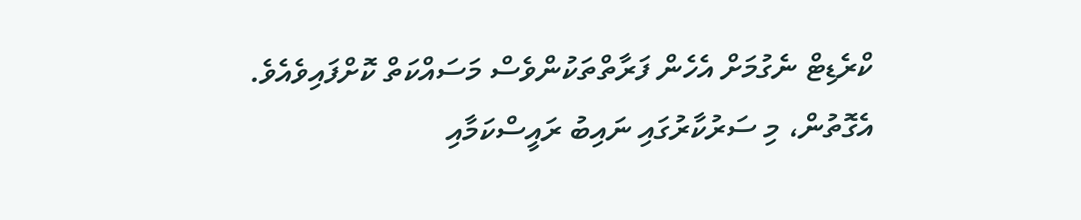ކްރެޑިޓް ނެގުމަށް އެހެން ފަރާތްތަކުންވެސް މަސައްކަތް ކޮށްފައިވެއެވެ. އެގޮތުން، މި ސަރުކާރުގައި ނައިބު ރައީސްކަމާއި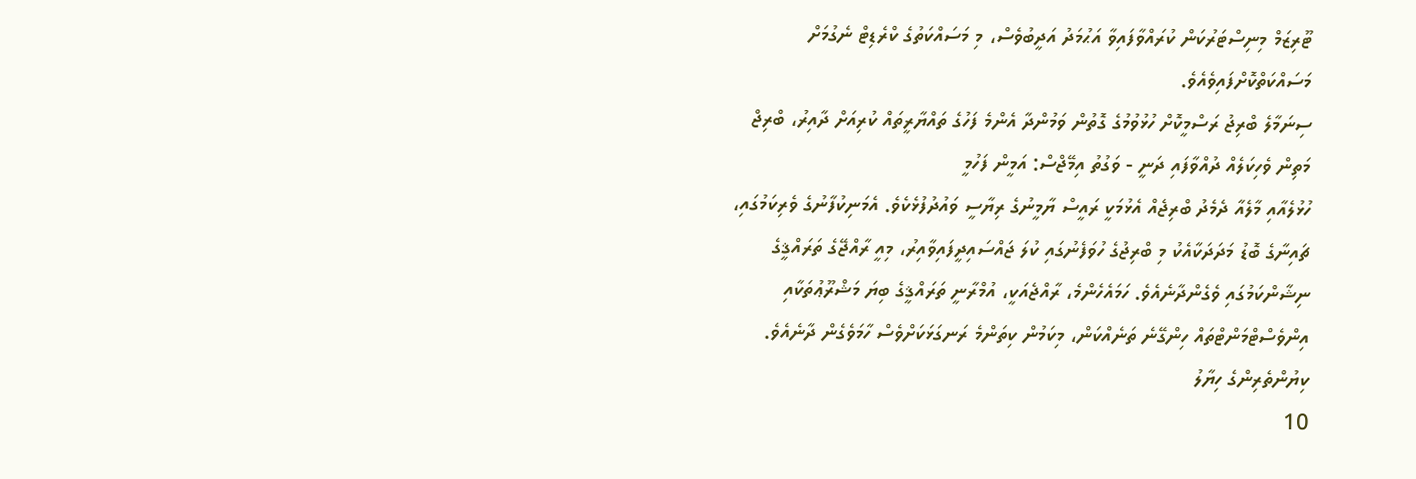ޓޫރިޒަމް މިނިސްޓަރުކަން ކުރައްވާފައިވާ އަޙުމަދު އަދީބުވެސް، މި މަސައްކަތުގެ ކްރެޑިޓް ނެގުމަށް މަސައްކަތްކޮށްފައިވެއެވެ.
ސިނަމާލެ ބްރިޖު ރަސްމީކޮށް ހުޅުވުމުގެ ގޮތުން ވަމުންދާ އެންމެ ފަހުގެ ތައްޔާރީތައް ކުރިއަށް ދާއިރު، ބްރިޖް މަތިން ވެހިކަލެއް ދުއްވާފައި ދަނީ - ވަގުތު އިމޭޖްސް: އަމީން ފަހުމީ
ހުޅުލެއާއި މާލެއާ ދެމެދު ބްރިޖެއް އެޅުމަކީ ރައީސް ޔާމީނުގެ ރިޔާސީ ވައުދުފުޅެކެވެ. އެމަނިކުފާނުގެ ވެރިކަމުގައި، ޗައިނާގެ ބޮޑު މަދަދަކާއެކު މި ބްރިޖުގެ ހުވަފެނުގައި ކުލަ ޖައްސައިދީފައިވާއިރު، މިއީ ރާއްޖޭގެ ތަރައްޤީގެ ނިޝާންކަމުގައި ވެގެންދާނެއެވެ. ހަމައެހެންމެ، ރާއްޖެއަކީ، އުމްރާނީ ތަރައްޤީގެ ބިޔަ މަޝްރޫޢުތަކާއި އިންވެސްޓްމަންޓްތައް ހިންގޭނެ ތަނެއްކަން، މިކަމުން ކިތަންމެ ރަނގަޅަކަށްވެސް ހާމަވެގެން ދާނެއެވެ.
ކިޔުންތެރިންގެ ހިޔާލު
10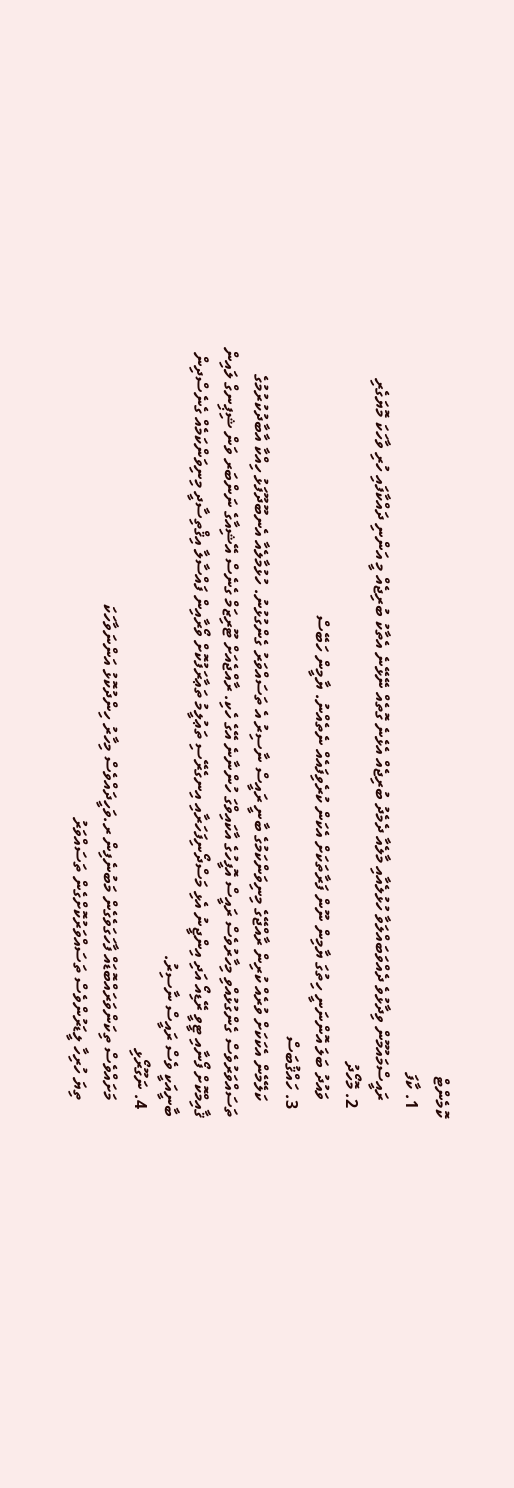ކޮމެންޓް
  1. ކާފަ
    ރައީސްމައުމޫން ވިދާޅުވެ ދެއްވަބައްލަވާ ހުޅުލެއާއި މާލެއާ ދެމެދު ބުރިޖެއް އެޅެނެ ގޮތެއް ނޭޅޭނެ އެތާކު ބުރިޖެއް މީ އަންނި ދައްކާފައި ހުރި ވާހަކަ މޮޔަގެރި
  2. މޮހޯދު
    ވައުދު ބަލަ އޮންނަނީ ހިތުގަ ޔާމިން ނޫން ފަރާތަކަށް އެކަން ކުރެވިފައެއް ނެތެއްނު. ޔާމީން ހަބޭސް
  3. ހައްޤުބަސް
    ކަލޭމެން އެކަކަށް ވުރެއް ކުރިން ރާއްޖޭގެ މިނިވަންކަމުގެ ބާނީ ރައީސް ނާސިރު އެ ތަސައްވަރު ގެންގުޅުނު. ހުޅުމާލެއާ އެނބޫދޫފަޅު ހިއްކާ އާބާދުކުރުމުގެ ތަސައްވަރުވެސް ގެންގުޅުއްވި މިހާރުވެސް ރައީސް އޮފީހުގެ އާކައިވްގަ ހުންނާނެ އޭގެ ހެކި. ރާއްޖެއަށް ޓޫރިޒަމް ގެނެސް އޭޝިއާގެ ނަންބަރ ވަން ޝިޕިނގް ލައިން ޤާއިމްކޮށް ފޯނާއި ޓީވީ ރޭޑިއޯ އަދި އިންޖީނު އެޅި މަސްދޯނިފަހަރާއި އިނގެރޭސި ތަޢުލީމު ތަޢާރަފުކޮށް ވޯރާއިން ފައްސާލާ އިޤްތިސާދީ މިނިވަންކަމެއް ގެނެސްދިން ބާނީއަކީ ވެސް ރައީސް ނާސިރު.
  4. ނަގޫރޯޅި
    މަށައްވެސް ތިކަންވަރައްބޮޑައް ފާހަގަވެގެން މަބުނެފިން ރ.ވަހީދައްވެސް މިހާރު ހިންދުކޮޅު އަންނަވާހަކަ
    ތިޔަ ހުރިހާ ލީޑަރުންވެސް ތަސައްވަރުކޮށްގެން ތަސައްވަރު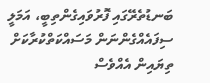ބަނޑުތެރޭގައި ފޮރުވައިގެންތިބީ، އަމަލީ ސިފައެއްގެންނަން މަސައްކަތްކުރާކަށް ތިޔައިން އެއްވެސް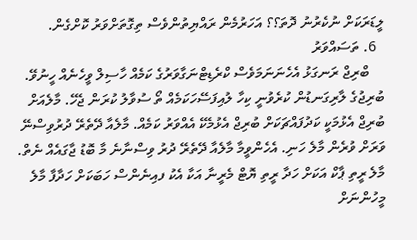ލީޑަރަކަށް ނުކެރުނު ދޮތަ؟؟ އަހަރުމެން ރައްޔިތުންވެސް ތިގޮތަށްވަރު ކޮށްގެން.
  6. ތަސައްވަރު
    ބްރިޖް ރަނގަޅު އެހެނަނަމަވެސް ކްރެޑިޓްނަގާވަރުގެ ކަމެއް ހާސިލް ވީހެނެއް ހީނުވޭ. ބުރިޖުގެ ލާރިގަނޑުން ކުރެވުނީ ކިހާ ލުއިފަސޭހަކަމެއް ތޯ ސުވާލު ކުރަން ޖެހޭ. މާލެއަށް ބުރިޖް އެޅުމަކީ ކަދުފައްޗަކަށް ބުރިޖް އެޅުމެކޭ އެއްވަރު ކަމެއް. މާލެއާ ދޭތެރޭ ދުރުވިސްނޭ ވަރަށް ވުރެން މާލެ ހަނި. އެހެންވީމާ މާލެއާ ދޭތެރޭ ދުރު ވިސްނާނެ މާ ބޮޑު ޖާގައެއް ނެތް. މާލެ ރީތި ޕާކް އަކަށް ހަދާ ރީތި ޔޮޓް މެރީނާ އަކާ އެކު ފއިނެންސް ހަބަކަށް ހަދާފާ މާލެ މީހުންނަށް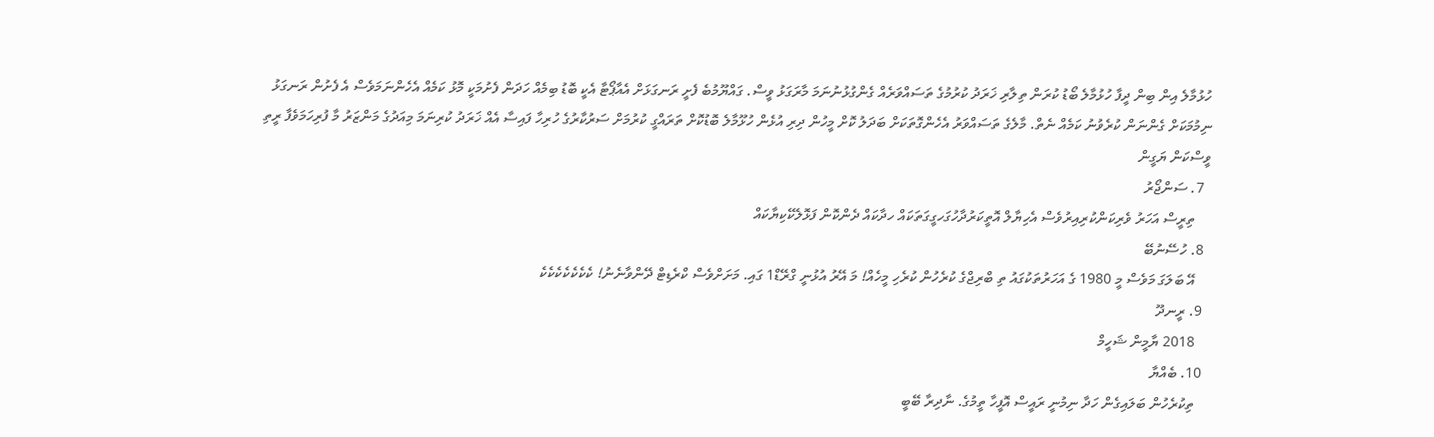ހުޅުމާލެ އިން ބިން ދީފާ ހުޅުމާލެ ބޯޑު ކުރަން ތިލާރި ޚަރަދު ކުރުމުގެ ތަސައްވަރެއް ގެންގުޅުނުނަމަ މާރަގަޅު ވީސް. ގައްޔޫމުބެ ފެށީ ރަނގަޅަށް އެއާޕޯޓާ އެކީ ބޮޑު ބިމެއް ހަދަން ފެށުމަކީ މޮޅު ކަމެއް އެހެންނަމަވެސް އެ ފެށުން ރަނގަޅު ނިމުމަކަށް ގެންނަން ކުރެވުނު ކަމެއް ނެތް. މާލެގެ ތަސައްވަރު އެހެންގޮތަކަށް ބަދަލު ކޮށް މީހުން ދިރި އުޅެން ހުޅޫމާލެ ބޮޑުކޮށް ތަރައްގީ ކުރުމަށް ސަރުކާރުގެ ހުރިހާ ފައިސާ އެއް ޚަރަދު ކުރިނަމަ މިއަދުގެ މަންޒަރު މާ ފުރިހަމަވެފާ ރީތި ވީސްކަން ޔަގީން
  7. ސަންޖޯރު
    ތިރީސް އަހަރު ވެރިކަންކުރިއިރުވެސް އެހިޔާލް އޮތީކަރުދާހުގަހގީގަތަކައް ހދާކައް ދެންކޮން ފަޅޮލެކޭކިޔާކައް
  8. ހުސޭނުބޭ
    އޭ ބަލަގަ މަވެސް މީ 1980 ގެ އަހަރުތަކުގައު ތި ބްރިޖްގެ ކުރެހުން ކުރެހި މީހެއް! މަ އޭރު އުޅުނީ ގްރޭޑް1 ގައި. މަށަށްވެސް ކްރެޑިޓް ދޭންވާނެނު! ކެކެކެކެކެކެކެ
  9. ރީނދޫ
    2018 ޔާމީން ޝަހީމް
  10. ބެއްޔާ
    ތިކުރެހުން ބަލައިގެން ހަދާ ނިމުނީ ރައީސް އޮފީހާ ތީމުގެ. ނާދިރާ ބޭބީ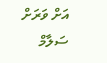އަށް ވަރަށް ސަލާމް